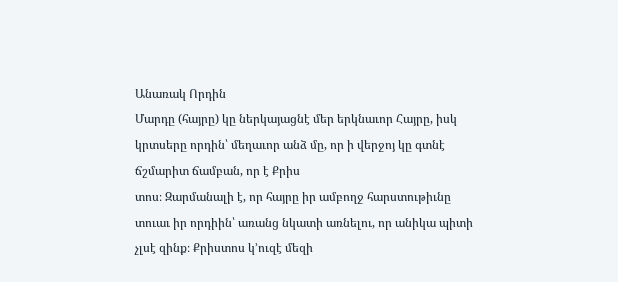Անառակ Որդին
Մարդը (հայրը) կը ներկայացնէ մեր երկնաւոր Հայրը, իսկ կրտսերը որդին՝ մեղաւոր անձ մը, որ ի վերջոյ կը գտնէ ճշմարիտ ճամբան, որ է Քրիս
տոս։ Զարմանալի է, որ հայրը իր ամբողջ հարստութիւնը տուաւ իր որդիին՝ առանց նկատի առնելու, որ անիկա պիտի չլսէ զինք։ Քրիստոս կ’ուզէ մեզի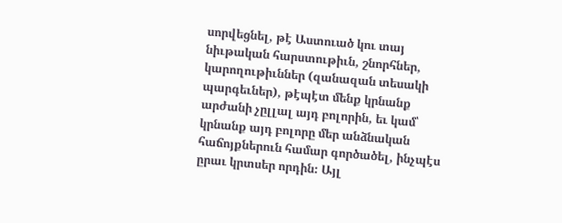սորվեցնել, թէ Աստուած կու տայ նիւթական հարստութիւն, շնորհներ, կարողութիւններ (զանազան տեսակի պարգեւներ), թէպէտ մենք կրնանք արժանի չըլլալ այդ բոլորին, եւ կամ՝ կրնանք այդ բոլորը մեր անձնական հաճոյքներուն համար գործածել, ինչպէս ըրաւ կրտսեր որդին։ Այլ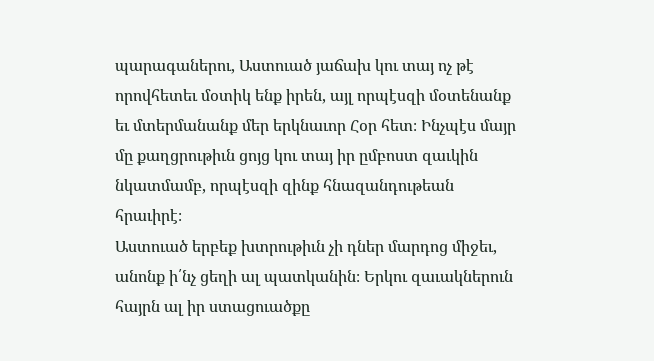պարագաներու, Աստուած յաճախ կու տայ ոչ թէ որովհետեւ մօտիկ ենք իրեն, այլ որպէսզի մօտենանք եւ մտերմանանք մեր երկնաւոր Հօր հետ։ Ինչպէս մայր մը քաղցրութիւն ցոյց կու տայ իր ըմբոստ զաւկին նկատմամբ, որպէսզի զինք հնազանդութեան հրաւիրէ։
Աստուած երբեք խտրութիւն չի դներ մարդոց միջեւ, անոնք ի՛նչ ցեղի ալ պատկանին։ Երկու զաւակներուն հայրն ալ իր ստացուածքը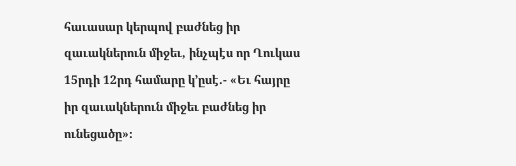հաւասար կերպով բաժնեց իր զաւակներուն միջեւ, ինչպէս որ Ղուկաս 15րդի 12րդ համարը կ’ըսէ.- «Եւ հայրը իր զաւակներուն միջեւ բաժնեց իր ունեցածը»։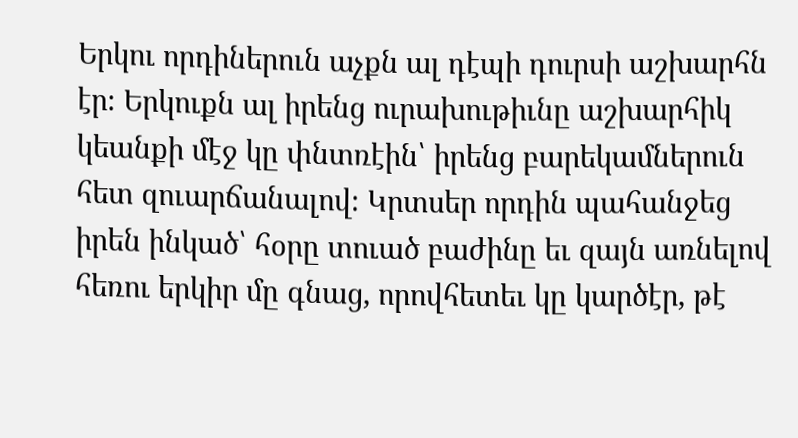Երկու որդիներուն աչքն ալ դէպի դուրսի աշխարհն էր։ Երկուքն ալ իրենց ուրախութիւնը աշխարհիկ կեանքի մէջ կը փնտռէին՝ իրենց բարեկամներուն հետ զուարճանալով։ Կրտսեր որդին պահանջեց իրեն ինկած՝ հօրը տուած բաժինը եւ զայն առնելով հեռու երկիր մը գնաց, որովհետեւ կը կարծէր, թէ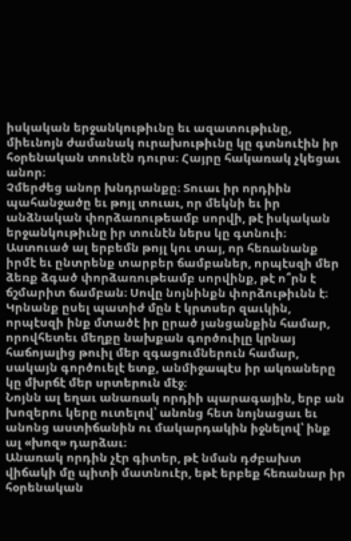իսկական երջանկութիւնը եւ ազատութիւնը, միեւնոյն ժամանակ ուրախութիւնը կը գտնուէին իր հօրենական տունէն դուրս։ Հայրը հակառակ չկեցաւ անոր։
Չմերժեց անոր խնդրանքը։ Տուաւ իր որդիին պահանջածը եւ թոյլ տուաւ, որ մեկնի եւ իր անձնական փորձառութեամբ սորվի, թէ իսկական երջանկութիւնը իր տունէն ներս կը գտնուի։
Աստուած ալ երբեմն թոյլ կու տայ, որ հեռանանք իրմէ եւ ընտրենք տարբեր ճամբաներ, որպէսզի մեր ձեռք ձգած փորձառութեամբ սորվինք, թէ ո՞րն է ճշմարիտ ճամբան։ Սովը նոյնինքն փորձութիւնն է։ Կրնանք ըսել պատիժ մըն է կրտսեր զաւկին, որպէսզի ինք մտածէ իր ըրած յանցանքին համար, որովհետեւ մեղքը նախքան գործուիլը կրնայ հաճոյալից թուիլ մեր զգացումներուն համար, սակայն գործուելէ ետք, անմիջապէս իր ակռաները կը մխրճէ մեր սրտերուն մէջ։
Նոյնն ալ եղաւ անառակ որդիի պարագային, երբ ան խոզերու կերը ուտելով՝ անոնց հետ նոյնացաւ եւ անոնց աստիճանին ու մակարդակին իջնելով՝ ինք ալ «խոզ» դարձաւ։
Անառակ որդին չէր գիտեր, թէ նման դժբախտ վիճակի մը պիտի մատնուէր, եթէ երբեք հեռանար իր հօրենական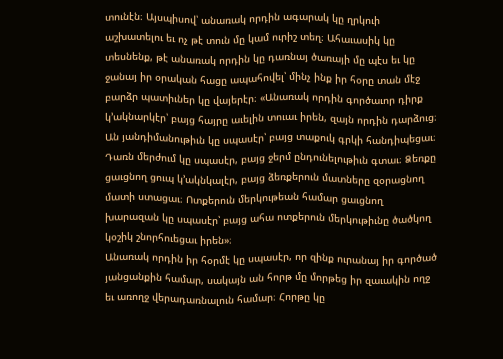տունէն։ Այսպիսով՝ անառակ որդին ագարակ կը ղրկուի աշխատելու եւ ոչ թէ տուն մը կամ ուրիշ տեղ։ Ահաւասիկ կը տեսնենք, թէ անառակ որդին կը դառնայ ծառայի մը պէս եւ կը ջանայ իր օրական հացը ապահովել՝ մինչ ինք իր հօրը տան մէջ բարձր պատիւներ կը վայերէր։ «Անառակ որդին գործաւոր դիրք կ’ակնարկէր՝ բայց հայրը աւելին տուաւ իրեն, զայն որդին դարձուց։
Ան յանդիմանութիւն կը սպասէր՝ բայց տաքուկ գրկի հանդիպեցաւ։ Դառն մերժում կը սպասէր, բայց ջերմ ընդունելութիւն գտաւ։ Ձեռքը ցաւցնող ցուպ կ’ակնկալէր, բայց ձեռքերուն մատները զօրացնող մատի ստացաւ։ Ոտքերուն մերկութեան համար ցաւցնող խարազան կը սպասէր՝ բայց ահա ոտքերուն մերկութիւնը ծածկող կօշիկ շնորհուեցաւ իրեն»։
Անառակ որդին իր հօրմէ կը սպասէր, որ զինք ուրանայ իր գործած յանցանքին համար, սակայն ան հորթ մը մորթեց իր զաւակին ողջ եւ առողջ վերադառնալուն համար։ Հորթը կը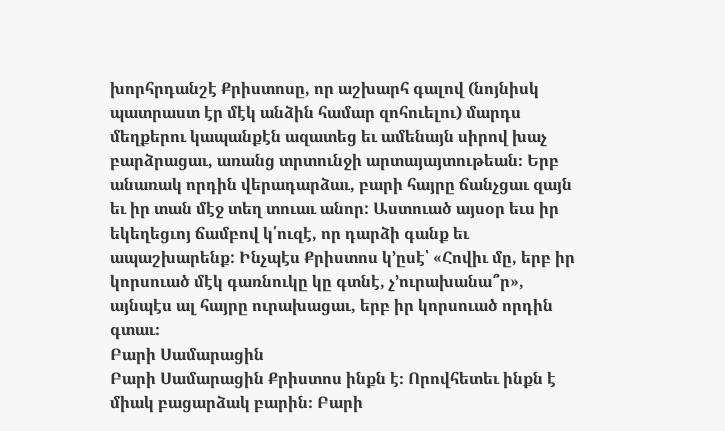խորհրդանշէ Քրիստոսը, որ աշխարհ գալով (նոյնիսկ պատրաստ էր մէկ անձին համար զոհուելու) մարդս մեղքերու կապանքէն ազատեց եւ ամենայն սիրով խաչ բարձրացաւ, առանց տրտունջի արտայայտութեան։ Երբ անառակ որդին վերադարձաւ, բարի հայրը ճանչցաւ զայն եւ իր տան մէջ տեղ տուաւ անոր: Աստուած այսօր եւս իր եկեղեցւոյ ճամբով կ՛ուզէ, որ դարձի գանք եւ ապաշխարենք: Ինչպէս Քրիստոս կ’ըսէ՝ «Հովիւ մը, երբ իր կորսուած մէկ գառնուկը կը գտնէ, չ’ուրախանա՞ր», այնպէս ալ հայրը ուրախացաւ, երբ իր կորսուած որդին գտաւ։
Բարի Սամարացին
Բարի Սամարացին Քրիստոս ինքն է։ Որովհետեւ ինքն է միակ բացարձակ բարին։ Բարի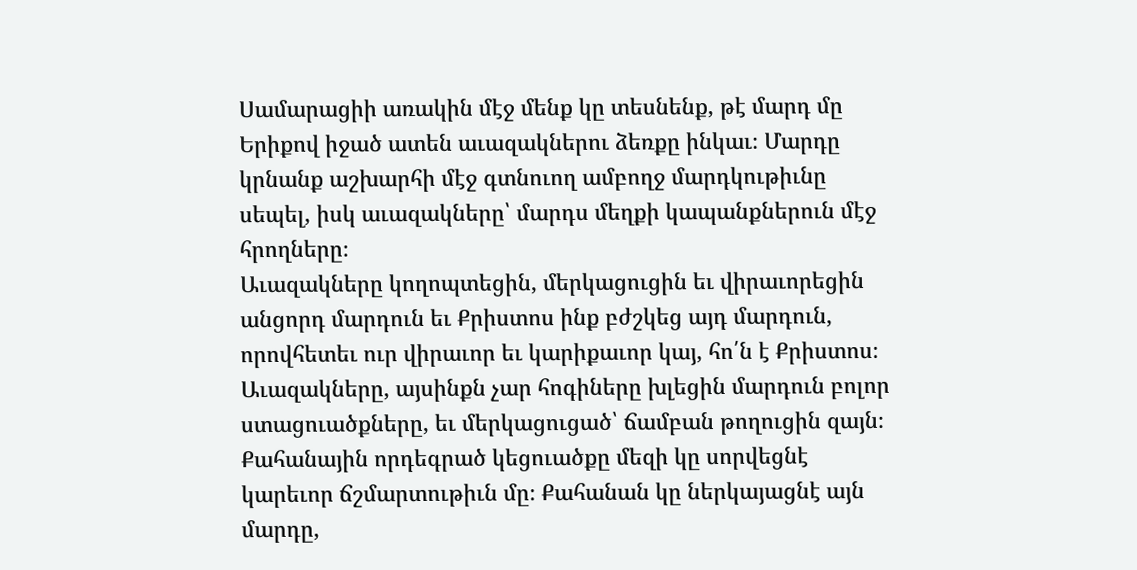Սամարացիի առակին մէջ մենք կը տեսնենք, թէ մարդ մը Երիքով իջած ատեն աւազակներու ձեռքը ինկաւ։ Մարդը կրնանք աշխարհի մէջ գտնուող ամբողջ մարդկութիւնը սեպել, իսկ աւազակները՝ մարդս մեղքի կապանքներուն մէջ հրողները։
Աւազակները կողոպտեցին, մերկացուցին եւ վիրաւորեցին անցորդ մարդուն եւ Քրիստոս ինք բժշկեց այդ մարդուն, որովհետեւ ուր վիրաւոր եւ կարիքաւոր կայ, հո՛ն է Քրիստոս։ Աւազակները, այսինքն չար հոգիները խլեցին մարդուն բոլոր ստացուածքները, եւ մերկացուցած՝ ճամբան թողուցին զայն։
Քահանային որդեգրած կեցուածքը մեզի կը սորվեցնէ կարեւոր ճշմարտութիւն մը։ Քահանան կը ներկայացնէ այն մարդը,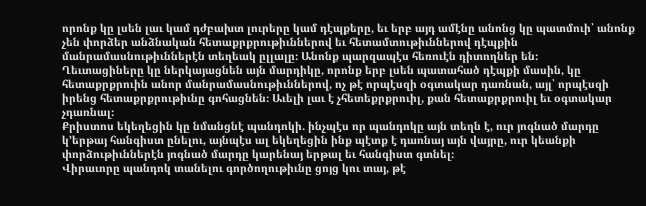որոնք կը լսեն լաւ կամ դժբախտ լուրերը կամ դէպքերը, եւ երբ այդ ամէնը անոնց կը պատմուի՝ անոնք չեն փորձեր անձնական հետաքրքրութիւններով եւ հետամտութիւններով դէպքին մանրամասնութիւններէն տեղեակ ըլլալը։ Անոնք պարզապէս հեռուէն դիտողներ են։
Ղեւտացիները կը ներկայացնեն այն մարդիկը, որոնք երբ լսեն պատահած դէպքի մասին, կը հետաքրքրուին անոր մանրամասնութիւններով, ոչ թէ որպէսզի օգտակար դառնան, այլ՝ որպէսզի իրենց հետաքրքրութիւնը գոհացնեն։ Աւելի լաւ է չհետեքրքրուիլ, քան հետաքրքրուիլ եւ օգտակար չդառնալ։
Քրիստոս եկեղեցին կը նմանցնէ պանդոկի. ինչպէս որ պանդոկը այն տեղն է, ուր յոգնած մարդը կ’երթայ հանգիստ ընելու, այնպէս ալ եկեղեցին ինք պէտք է դառնայ այն վայրը, ուր կեանքի փորձութիւններէն յոգնած մարդը կարենայ երթալ եւ հանգիստ գտնել։
Վիրաւորը պանդոկ տանելու գործողութիւնը ցոյց կու տայ, թէ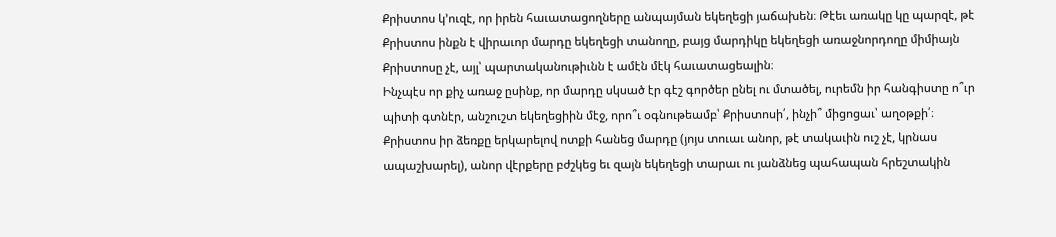Քրիստոս կ’ուզէ, որ իրեն հաւատացողները անպայման եկեղեցի յաճախեն։ Թէեւ առակը կը պարզէ, թէ Քրիստոս ինքն է վիրաւոր մարդը եկեղեցի տանողը, բայց մարդիկը եկեղեցի առաջնորդողը միմիայն Քրիստոսը չէ, այլ՝ պարտականութիւնն է ամէն մէկ հաւատացեալին։
Ինչպէս որ քիչ առաջ ըսինք, որ մարդը սկսած էր գէշ գործեր ընել ու մտածել, ուրեմն իր հանգիստը ո՞ւր պիտի գտնէր, անշուշտ եկեղեցիին մէջ, որո՞ւ օգնութեամբ՝ Քրիստոսի՛, ինչի՞ միցոցաւ՝ աղօթքի՛։ Քրիստոս իր ձեռքը երկարելով ոտքի հանեց մարդը (յոյս տուաւ անոր, թէ տակաւին ուշ չէ, կրնաս ապաշխարել), անոր վէրքերը բժշկեց եւ զայն եկեղեցի տարաւ ու յանձնեց պահապան հրեշտակին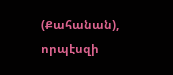(Քահանան), որպէսզի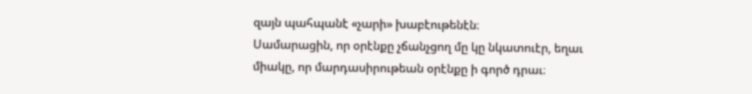զայն պահպանէ «չարի» խաբէութենէն։
Սամարացին, որ օրէնքը չճանչցող մը կը նկատուէր, եղաւ միակը, որ մարդասիրութեան օրէնքը ի գործ դրաւ։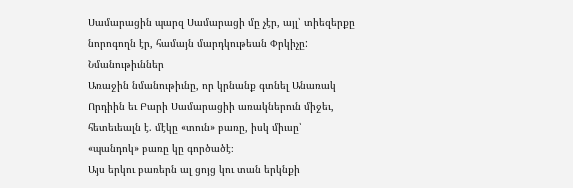Սամարացին պարզ Սամարացի մը չէր, այլ՝ տիեզերքը նորոգողն էր, համայն մարդկութեան Փրկիչը:
Նմանութիւններ
Առաջին նմանութիւնը, որ կրնանք գտնել Անառակ Որդիին եւ Բարի Սամարացիի առակներուն միջեւ, հետեւեալն է. մէկը «տուն» բառը, իսկ միւսը՝ «պանդոկ» բառը կը գործածէ։
Այս երկու բառերն ալ ցոյց կու տան երկնքի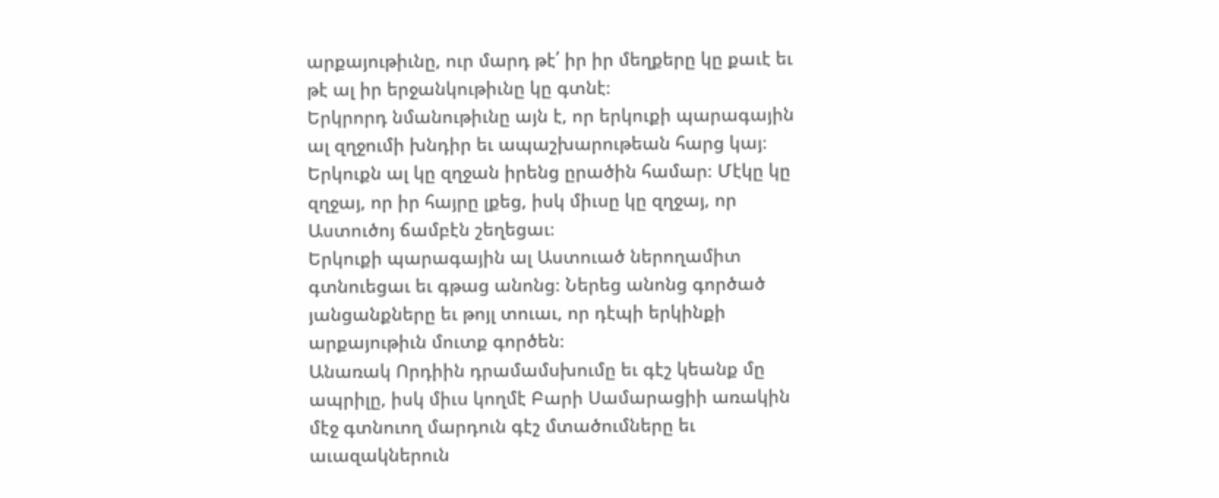արքայութիւնը, ուր մարդ թէ՛ իր իր մեղքերը կը քաւէ եւ թէ ալ իր երջանկութիւնը կը գտնէ։
Երկրորդ նմանութիւնը այն է, որ երկուքի պարագային ալ զղջումի խնդիր եւ ապաշխարութեան հարց կայ։ Երկուքն ալ կը զղջան իրենց ըրածին համար։ Մէկը կը զղջայ, որ իր հայրը լքեց, իսկ միւսը կը զղջայ, որ Աստուծոյ ճամբէն շեղեցաւ։
Երկուքի պարագային ալ Աստուած ներողամիտ գտնուեցաւ եւ գթաց անոնց։ Ներեց անոնց գործած յանցանքները եւ թոյլ տուաւ, որ դէպի երկինքի արքայութիւն մուտք գործեն։
Անառակ Որդիին դրամամսխումը եւ գէշ կեանք մը ապրիլը, իսկ միւս կողմէ Բարի Սամարացիի առակին մէջ գտնուող մարդուն գէշ մտածումները եւ աւազակներուն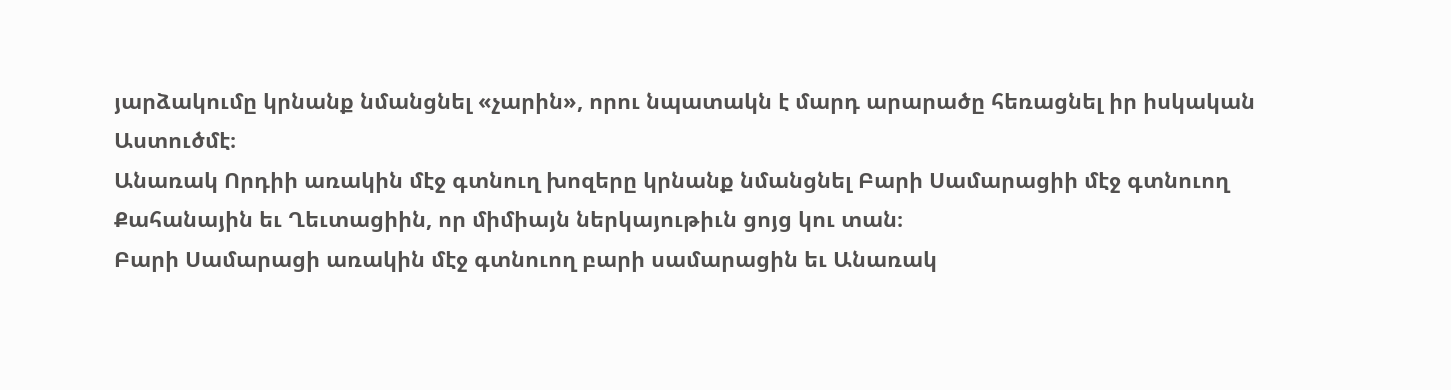յարձակումը կրնանք նմանցնել «չարին», որու նպատակն է մարդ արարածը հեռացնել իր իսկական Աստուծմէ։
Անառակ Որդիի առակին մէջ գտնուղ խոզերը կրնանք նմանցնել Բարի Սամարացիի մէջ գտնուող Քահանային եւ Ղեւտացիին, որ միմիայն ներկայութիւն ցոյց կու տան։
Բարի Սամարացի առակին մէջ գտնուող բարի սամարացին եւ Անառակ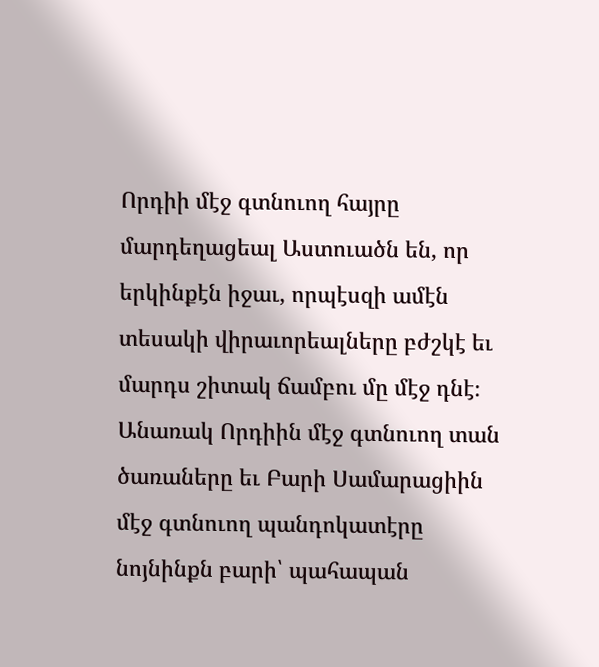Որդիի մէջ գտնուող հայրը մարդեղացեալ Աստուածն են, որ երկինքէն իջաւ, որպէսզի ամէն տեսակի վիրաւորեալները բժշկէ եւ մարդս շիտակ ճամբու մը մէջ դնէ։
Անառակ Որդիին մէջ գտնուող տան ծառաները եւ Բարի Սամարացիին մէջ գտնուող պանդոկատէրը նոյնինքն բարի՝ պահապան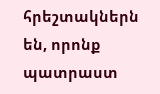հրեշտակներն են, որոնք պատրաստ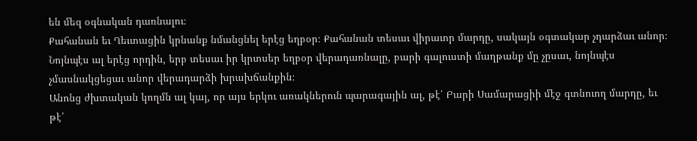են մեզ օգնական դառնալու։
Քահանան եւ Ղեւտացին կրնանք նմանցնել երէց եղբօր։ Քահանան տեսաւ վիրաւոր մարդը, սակայն օգտակար չդարձաւ անոր։
Նոյնպէս ալ երէց որդին, երբ տեսաւ իր կրտսեր եղբօր վերադառնալը, բարի գալուստի մաղթանք մը չըսաւ, նոյնպէս չմասնակցեցաւ անոր վերադարձի խրախճանքին։
Անոնց ժխտական կողմն ալ կայ, որ այս երկու առակներուն պարագային ալ, թէ՛ Բարի Սամարացիի մէջ գտնուող մարդը, եւ թէ՛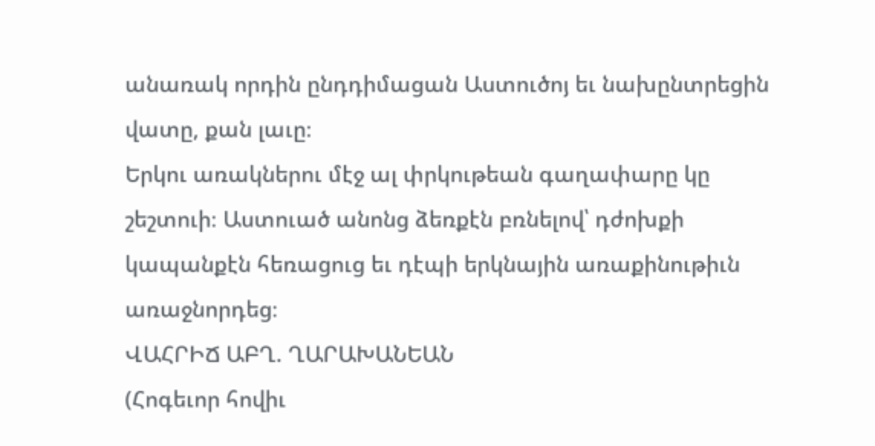անառակ որդին ընդդիմացան Աստուծոյ եւ նախընտրեցին վատը, քան լաւը։
Երկու առակներու մէջ ալ փրկութեան գաղափարը կը շեշտուի։ Աստուած անոնց ձեռքէն բռնելով՝ դժոխքի կապանքէն հեռացուց եւ դէպի երկնային առաքինութիւն առաջնորդեց։
ՎԱՀՐԻՃ ԱԲՂ. ՂԱՐԱԽԱՆԵԱՆ
(Հոգեւոր հովիւ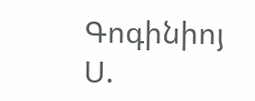Գոգինիոյ Ս.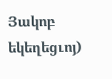Յակոբ եկեղեցւոյ)